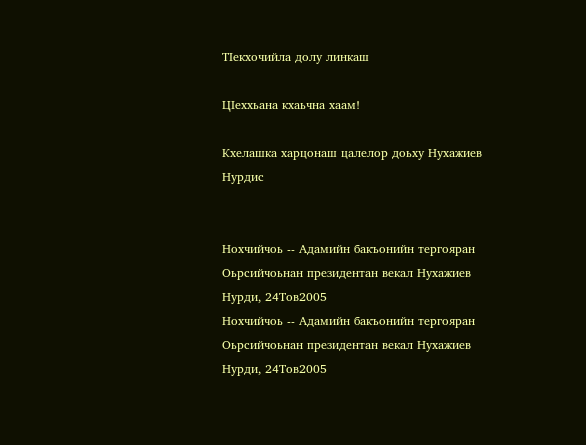ТIекхочийла долу линкаш

ЦIеххьана кхаьчна хаам!

Кхелашка харцонаш цалелор доьху Нухажиев Нурдис


Нохчийчоь -- Адамийн бакъонийн тергояран Оьрсийчоьнан президентан векал Нухажиев Нурди, 24Тов2005
Нохчийчоь -- Адамийн бакъонийн тергояран Оьрсийчоьнан президентан векал Нухажиев Нурди, 24Тов2005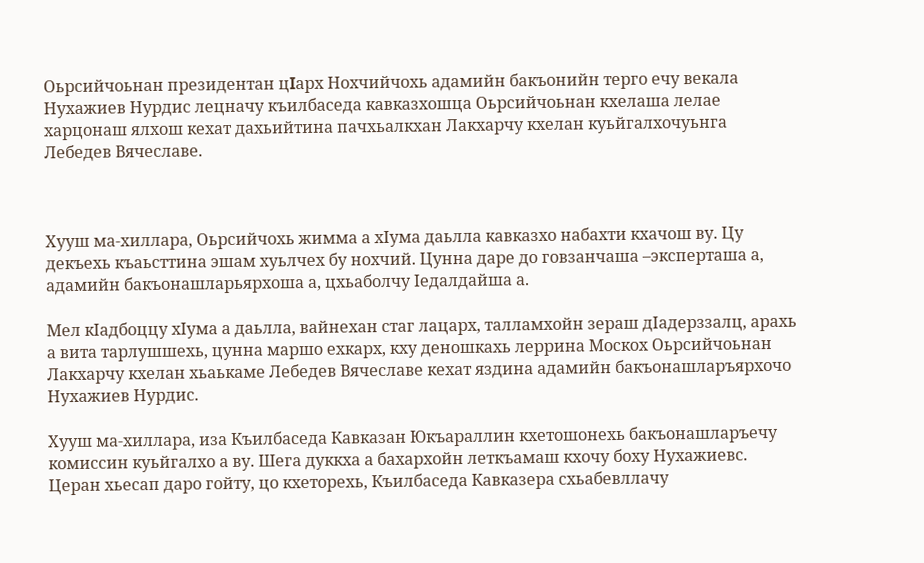Оьрсийчоьнан президентан цΙарх Нохчийчохь адамийн бакъонийн терго ечу векала Нухажиев Нурдис лецначу къилбаседа кавказхошца Оьрсийчоьнан кхелаша лелае харцонаш ялхош кехат дахьийтина пачхьалкхан Лакхарчу кхелан куьйгалхочуьнга Лебедев Вячеславе.



Хууш ма-хиллара, Оьрсийчохь жимма а хIума даьлла кавказхо набахти кхачош ву. Цу декъехь къаьсттина эшам хуьлчех бу нохчий. Цунна даре до говзанчаша –эксперташа а, адамийн бакъонашларьярхоша а, цхьаболчу Iедалдайша а.

Мел кIадбоццу хIума а даьлла, вайнехан стаг лацарх, талламхойн зераш дIадерззалц, арахь а вита тарлушшехь, цунна маршо ехкарх, кху деношкахь леррина Москох Оьрсийчоьнан Лакхарчу кхелан хьаькаме Лебедев Вячеславе кехат яздина адамийн бакъонашларъярхочо Нухажиев Нурдис.

Хууш ма-хиллара, иза Къилбаседа Кавказан Юкъараллин кхетошонехь бакъонашларъечу комиссин куьйгалхо а ву. Шега дуккха а бахархойн леткъамаш кхочу боху Нухажиевс. Церан хьесап даро гойту, цо кхеторехь, Къилбаседа Кавказера схьабевллачу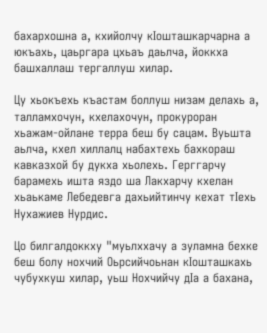бахархошна а, кхийолчу кIошташкарчарна а юкъахь, цаьргара цхьаъ даьлча, йоккха башхаллаш тергаллуш хилар.

Цу хьокъехь къастам боллуш низам делахь а, талламхочун, кхелахочун, прокуроран хьажам-ойлане терра беш бу сацам. Вуьшта аьлча, кхел хиллалц набахтехь бахкораш кавказхой бу дукха хьолехь. Герггарчу барамехь ишта яздо ша Лакхарчу кхелан хьаькаме Лебедевга дахьийтинчу кехат тIехь Нухажиев Нурдис.

Цо билгалдоккху "муьлххачу а зуламна бехке беш болу нохчий Оьрсийчоьнан кIошташкахь чубухкуш хилар, уьш Нохчийчу дIа а бахана,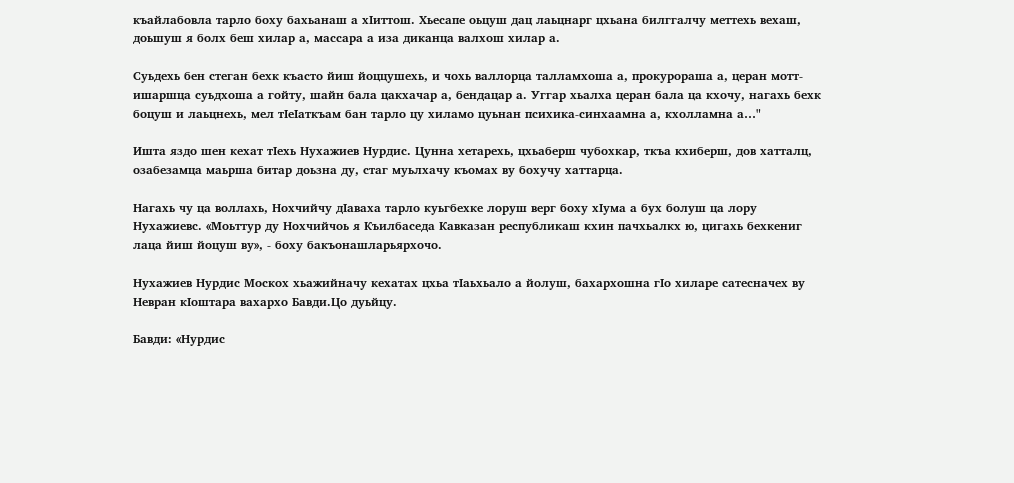къайлабовла тарло боху бахьанаш а хIиттош. Хьесапе оьцуш дац лаьцнарг цхьана билггалчу меттехь вехаш, доьшуш я болх беш хилар а, массара а иза диканца валхош хилар а.

Суьдехь бен стеган бехк къасто йиш йоццушехь, и чохь валлорца талламхоша а, прокурораша а, церан мотт-ишаршца суьдхоша а гойту, шайн бала цакхачар а, бендацар а. Уггар хьалха церан бала ца кхочу, нагахь бехк боцуш и лаьцнехь, мел тIеIаткъам бан тарло цу хиламо цуьнан психика-синхаамна а, кхолламна а…"

Ишта яздо шен кехат тIехь Нухажиев Нурдис. Цунна хетарехь, цхьаберш чубохкар, ткъа кхиберш, дов хатталц, озабезамца маьрша битар доьзна ду, стаг муьлхачу къомах ву бохучу хаттарца.

Нагахь чу ца воллахь, Нохчийчу дIаваха тарло куьгбехке лоруш верг боху хIума а бух болуш ца лору Нухажиевс. «Моьттур ду Нохчийчоь я Къилбаседа Кавказан республикаш кхин пачхьалкх ю, цигахь бехкениг лаца йиш йоцуш ву», - боху бакъонашларьярхочо.

Нухажиев Нурдис Москох хьажийначу кехатах цхьа тIаьхьало а йолуш, бахархошна гIо хиларе сатесначех ву Невран кIоштара вахархо Бавди.Цо дуьйцу.

Бавди: «Нурдис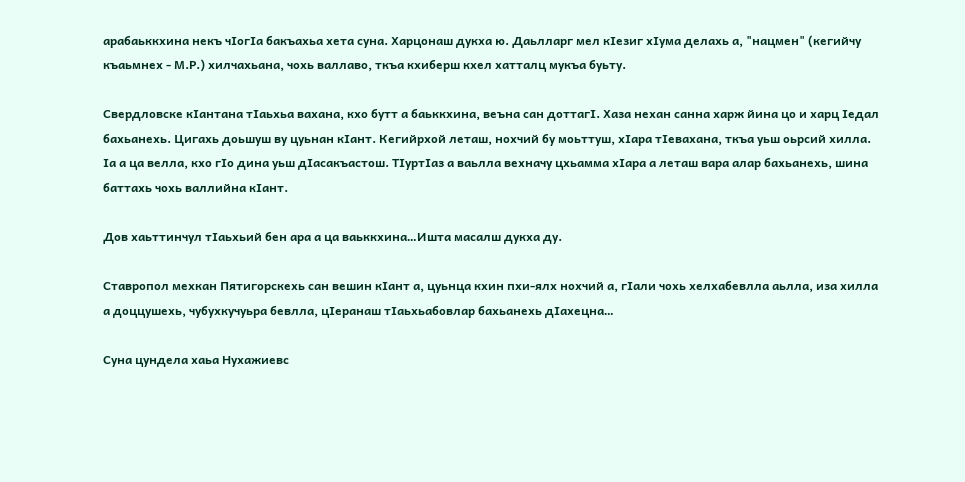арабаьккхина некъ чIогIа бакъахьа хета суна. Харцонаш дукха ю. Даьлларг мел кIезиг хIума делахь а, "нацмен" (кегийчу къаьмнех - М.Р.) хилчахьана, чохь валлаво, ткъа кхиберш кхел хатталц мукъа буьту.

Свердловске кIантана тIаьхьа вахана, кхо бутт а баьккхина, веъна сан доттагI. Хаза нехан санна харж йина цо и харц Iедал бахьанехь. Цигахь доьшуш ву цуьнан кIант. Кегийрхой леташ, нохчий бу моьттуш, хIара тIевахана, ткъа уьш оьрсий хилла. Iа а ца велла, кхо гIо дина уьш дIасакъастош. ТIуртIаз а ваьлла вехначу цхьамма хIара а леташ вара алар бахьанехь, шина баттахь чохь валлийна кIант.

Дов хаьттинчул тIаьхьий бен ара а ца ваьккхина…Ишта масалш дукха ду.

Ставропол мехкан Пятигорскехь сан вешин кIант а, цуьнца кхин пхи-ялх нохчий а, гIали чохь хелхабевлла аьлла, иза хилла а доццушехь, чубухкучуьра бевлла, цIеранаш тIаьхьабовлар бахьанехь дIахецна…

Суна цундела хаьа Нухажиевс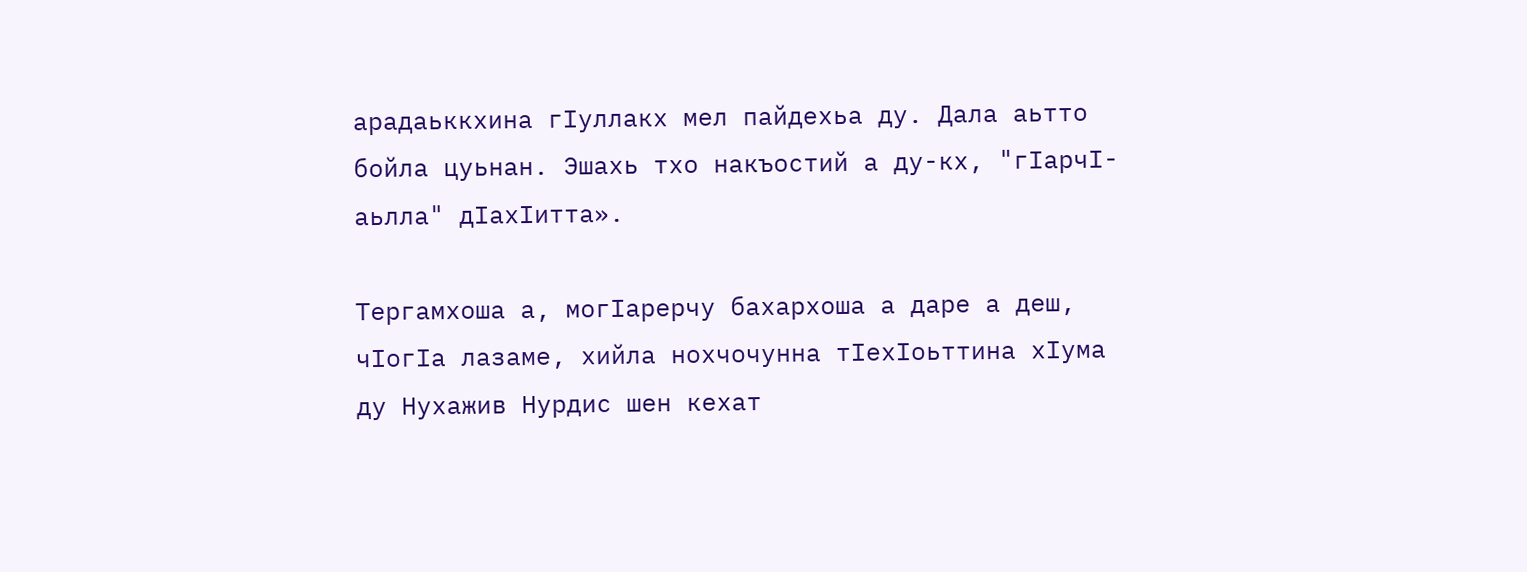арадаьккхина гIуллакх мел пайдехьа ду. Дала аьтто бойла цуьнан. Эшахь тхо накъостий а ду-кх, "гIарчI-аьлла" дIахIитта».

Тергамхоша а, могIарерчу бахархоша а даре а деш, чIогIа лазаме, хийла нохчочунна тIехIоьттина хIума ду Нухажив Нурдис шен кехат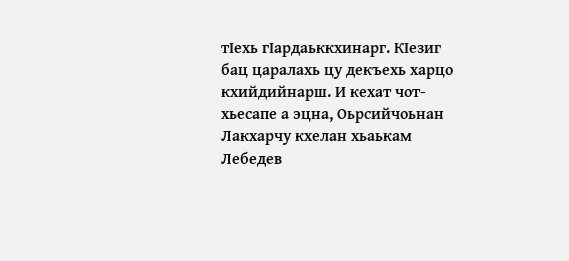тIехь гIардаьккхинарг. КIезиг бац царалахь цу декъехь харцо кхийдийнарш. И кехат чот-хьесапе а эцна, Оьрсийчоьнан Лакхарчу кхелан хьаькам Лебедев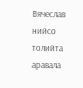Вячеслав нийсо толийта аравала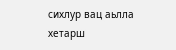сихлур вац аьлла хетарш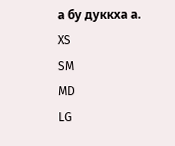а бу дуккха а.
XS
SM
MD
LG